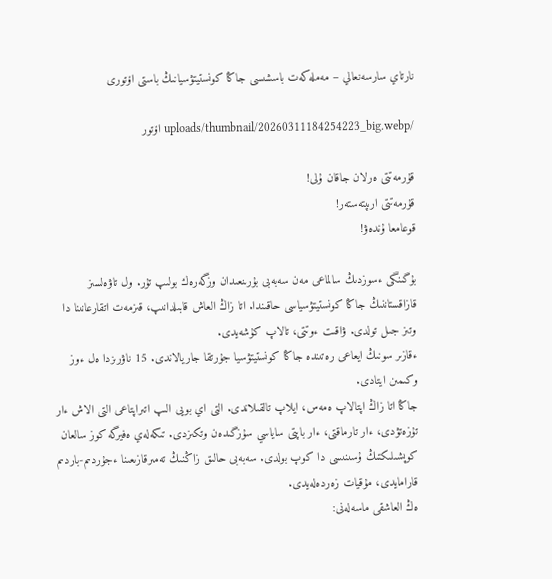نارتاي سارسەنعالي – مەملەكەت باسشىسى جاڭا كونستيتۋسيانىڭ باستى اۆتورى

/uploads/thumbnail/20260311184254223_big.webp اۆتور

قۇرمەتتى ەرلان جاقان ۇلى!
قۇرمەتتى ارىپتەستەر!
قوعامعا ۇندەۋ!

بۇگىنگى ءسوزدىڭ سالماعى مەن سەبەبى بۇرىنعىدان وزگەرەك بولىپ تۇر. ول تاۋەلسىز قازاقستاننىڭ جاڭا كونستيتۋسياسى حاقىندا. اتا زاڭ العاش قابىلدانىپ، قىزمەت اتقارعانىنا دا وتىز جىل تولدى. ۋاقىت ءوتتى، تالاپ كۇشەيدى.
ءقازىر سونىڭ ايعاعى رەتىندە جاڭا كونستيتۋسيا جۇرتقا جاريالاندى. 15 ناۋرىزدا ەل ءوز وكىمىن ايتادى.
جاڭا اتا زاڭ اپتالاپ ەمەس، ايلاپ تالقىلاندى. التى اي بويى الىپ اتىراپتاعى التى الاش ءار تۇزەتۋدى، ءار تارماقتى، ءار باپتى ساياسي سۇزگىدەن وتكىزدى. تىكەلەي ەفيرگە كوز سالعان كوپشىلىكتىڭ ۇسىنىسى دا كوپ بولدى. سەبەبى حالىق زاڭنىڭ تەمىرقازىعىنا ءجۇردىم-باردىم قارامايدى، مۇقيات زەردەلەيدى.
ەڭ العاشقى ماسەلەنى: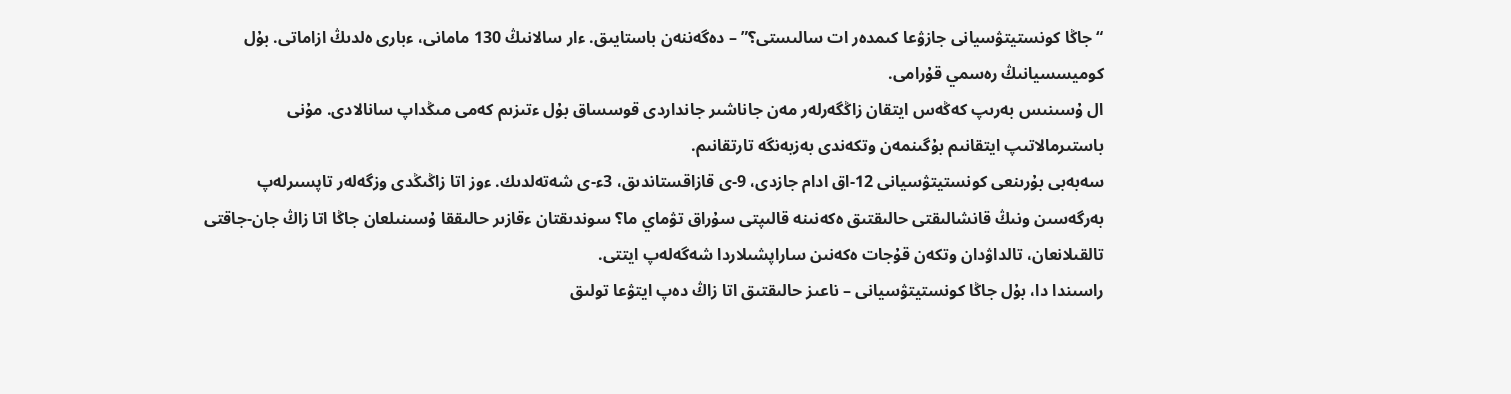“جاڭا كونستيتۋسيانى جازۋعا كىمدەر ات سالىستى؟” – دەگەننەن باستايىق. ءار سالانىڭ 130 مامانى، ءبارى ەلدىڭ ازاماتى. بۇل كوميسسيانىڭ رەسمي قۇرامى.
ال ۇسىنىس بەرىپ كەڭەس ايتقان زاڭگەرلەر مەن جاناشىر جانداردى قوسساق بۇل ءتىزىم كەمى مىڭداپ سانالادى. مۇنى باستىرمالاتىپ ايتقانىم بۇگىنمەن وتكەندى بەزبەنگە تارتقانىم.
سەبەبى بۇرىنعى كونستيتۋسيانى 12-اق ادام جازدى، 9-ى قازاقستاندىق، 3ء-ى شەتەلدىك. ءوز اتا زاڭىڭدى وزگەلەر تاپسىرلەپ بەرگەسىن ونىڭ قانشالىقتى حالىقتىق ەكەنىنە قالىپتى سۇراق تۋماي ما؟ سوندىقتان ءقازىر حالىققا ۇسىنىلعان جاڭا اتا زاڭ جان-جاقتى تالقىلانعان، تالداۋدان وتكەن قۇجات ەكەنىن ساراپشىلاردا شەگەلەپ ايتتى.
راسىندا دا، بۇل جاڭا كونستيتۋسيانى – ناعىز حالىقتىق اتا زاڭ دەپ ايتۋعا تولىق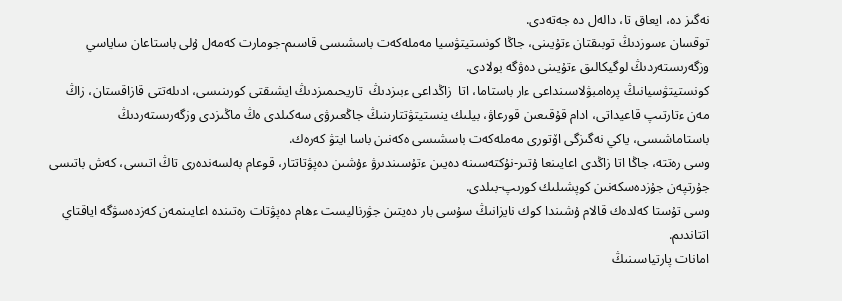نەگىز دە، ايعاق تا، دالەل دە جەتەدى.
توقسان ءسوزدىڭ توبىقتان ءتۇيىنى، جاڭا كونستيتۋسيا مەملەكەت باسشىسى قاسىم-جومارت كەمەل ۇلى باستاعان ساياسي وزگەرىستەردىڭ لوگيكالىق ءتۇيىنى دەۋگە بولادى.
كونستيتۋسيانىڭ پرەامبۋلاسىنداعى ءار باستاما، اتا  زاڭداعى ءبىزدىڭ  تاريحىمىزدىڭ ايشىقتى كورىنىسى، ادىلەتتى قازاقستان، زاڭ مەن ءتارتىپ قاعيداتى، ادام قۇقىعىن قورعاۋ، بيلىك ينستيتۋتتارىنىڭ جاڭعىرۋى سەكىلدى ەڭ ماڭىزدى وزگەرىستەردىڭ باستاماشىسى، ياكي نەگىزگى اۆتورى مەملەكەت باسشىسى ەكەنىن باسا ايتۋ كەرەك.
وسى رەتتە، جاڭا اتا زاڭدى اعايىنعا ۇتىر-نۇكتەسىنە دەيىن ءتۇسىندىرۋ ءۇشىن دەپۋتاتتار، قوعام بەلسەندەرى تاڭ اتىسى، كەش باتىسى جۇرتپەن جۇزدەسكەنىن كوپشىلىك كورىپ-بىلدى.
وسى تۇستا كەلدەك قالام ۇشىندا كوك نايزانىڭ سۇسى بار دەيتىن جۋرناليست ءھام دەپۋتات رەتىندە اعايىنمەن كەزدەسۋگە اياقتاي اتتاندىم.
امانات پارتياسىنىڭ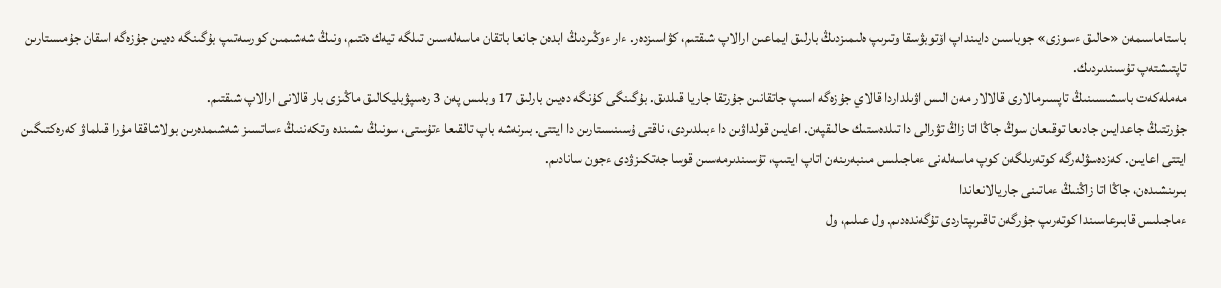باستاماسىمەن «حالىق ءسوزى» جوباسىن دايىنداپ اۆتوبۋسقا وتىرىپ ەلىمىزدىڭ بارلىق ايماعىن ارالاپ شىقتىم، كۋاسىزدەر. ءار ءوڭىردىڭ ابدەن جانعا باتقان ماسەلەسىن تىلگە تيەك ەتتىم، ونىڭ شەشىمىن كورسەتىپ بۇگىنگە دەيىن جۇزەگە اسقان جۇمىستارىن تاپتىشتەپ تۇسىندىردىك.
مەملەكەت باسشىسىنىڭ تاپسىرمالارى قالالار مەن الىس اۋىلداردا قالاي جۇزەگە اسىپ جاتقانىن جۇرتقا جاريا قىلدىق. بۇگىنگى كۇنگە دەيىن بارلىق 17 وبلىس پەن 3 رەسپۋبليكالىق ماڭىزى بار قالانى ارالاپ شىقتىم.
جۇرتتىڭ جاعدايىن جادىعا توقىعان سوڭ جاڭا اتا زاڭ تۋرالى دا تىلدەستىك حالىقپەن. اعايىن قولداۋىن دا ءبىلدىردى، ناقتى ۇسىنىستارىن دا ايتتى. بىرنەشە باپ تالقىعا ءتۇستى، سونىڭ ىشىندە وتكەننىڭ ءساتسىز شەشىمدەرىن بولاشاققا مۇرا قىلماۋ كەرەكتىگىن ايتتى اعايىن. كەزدەسۋلەرگە كوتەرىلگەن كوپ ماسەلەنى ءماجىلىس مىنبەرىنەن اتاپ ايتىپ، تۇسىندىرمەسىن قوسا جەتكىزۋدى ءجون سانادىم.
بىرىنشىدەن، جاڭا اتا زاڭنىڭ ءماتىنى جاريالانعاندا
ءماجىلىس قابىرعاسىندا كوتەرىپ جۇرگەن تاقىرىپتاردى تۇگەندەدىم. ول عىلىم، ول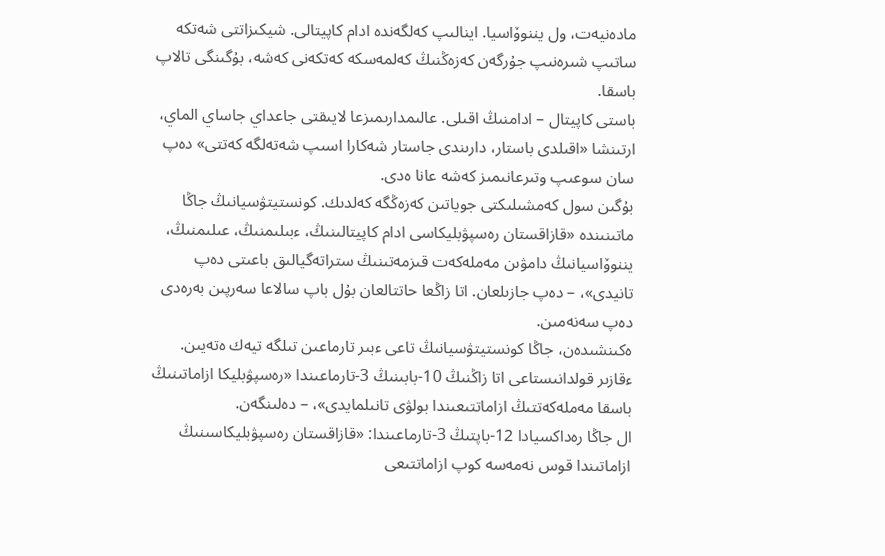مادەنيەت، ول يننوۆاسيا. اينالىپ كەلگەندە ادام كاپيتالى. شيكىزاتتى شەتكە ساتىپ شىرەنىپ جۇرگەن كەزەڭنىڭ كەلمەسكە كەتكەنى كەشە، بۇگىنگى تالاپ باسقا.
باستى كاپيتال – ادامنىڭ اقىلى. عالىمدارىمىزعا لايىقتى جاعداي جاساي الماي، ارتىنشا «اقىلدى باستار، دارىندى جاستار شەكارا اسىپ شەتەلگە كەتتى» دەپ سان سوعىپ وتىرعانىمىز كەشە عانا ەدى.
بۇگىن سول كەمشىلىكتى جوياتىن كەزەڭگە كەلدىك. كونستيتۋسيانىڭ جاڭا ماتىنىندە «قازاقستان رەسپۋبليكاسى ادام كاپيتالىنىڭ، ءبىلىمنىڭ، عىلىمنىڭ، يننوۆاسيانىڭ دامۋىن مەملەكەت قىزمەتىنىڭ ستراتەگيالىق باعىتى دەپ تانيدى»، – دەپ جازىلعان. اتا زاڭعا حاتتالعان بۇل باپ سالاعا سەرپىن بەرەدى دەپ سەنەمىن.
ەكىنشىدەن، جاڭا كونستيتۋسيانىڭ تاعى ءبىر تارماعىن تىلگە تيەك ەتەيىن. ءقازىر قولدانىستاعى اتا زاڭنىڭ 10-بابىنىڭ 3-تارماعىندا «رەسپۋبليكا ازاماتىنىڭ باسقا مەملەكەتتىڭ ازاماتتىعىندا بولۋى تانىلمايدى»، – دەلىنگەن.
ال جاڭا رەداكسيادا 12-باپتىڭ 3-تارماعىندا: «قازاقستان رەسپۋبليكاسىنىڭ ازاماتىندا قوس نەمەسە كوپ ازاماتتىعى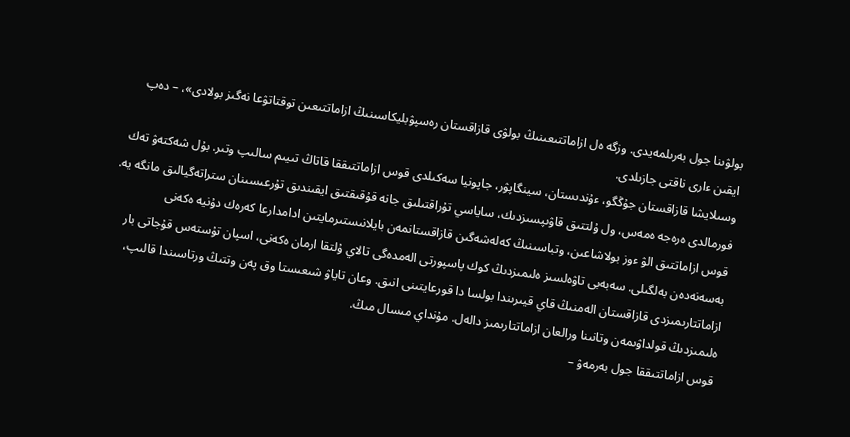بولۋىنا جول بەرىلمەيدى. وزگە ەل ازاماتتىعىنىڭ بولۋى قازاقستان رەسپۋبليكاسىنىڭ ازاماتتىعىن توقتاتۋعا نەگىز بولادى»، – دەپ ايقىن ءارى ناقتى جازىلدى.
وسىلايشا قازاقستان جۇڭگو، ءۇندىستان، سينگاپۋر، جاپونيا سەكىلدى قوس ازاماتتىققا قاتاڭ تىيىم سالىپ وتىر. بۇل شەكتەۋ تەك فورمالدى ەرەجە ەمەس، ول ۇلتتىق قاۋىپسىزدىك، ساياسي تۇراقتىلىق جانە قۇقىقتىق ايقىندىق تۇرعىسىنان ستراتەگيالىق مانگە يە.
قوس ازاماتتىق الۋ ءوز بولاشاعىن، وتباسىنىڭ كەلەشەگىن قازاقستانمەن بايلانىستىرمايتىن ادامدارعا كەرەك دۇنيە ەكەنى بەسەنەدەن بەلگىلى. سەبەبى تاۋەلسىز ەلىمىزدىڭ كوك پاسپورتى الەمدەگى تالاي ۇلتقا ارمان ەكەنى، اسپان تۇستەس قۇجاتى بار ازاماتتارىمىزدى قازاقستان الەمنىڭ قاي قيىرىندا بولسا دا قورعايتىنى انىق. وعان تاياۋ شىعىستا وق پەن وتتىڭ ورتاسىندا قالىپ، ەلىمىزدىڭ قولداۋىمەن وتانىنا ورالعان ازاماتتارىمىز دالەل. مۇنداي مىسال مىڭ.
قوس ازاماتتىققا جول بەرمەۋ –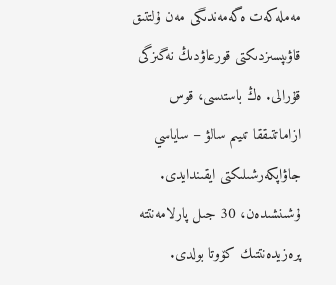مەملەكەت ەگەمەندىگى مەن ۇلتتىق قاۋىپسىزدىكتى قورعاۋدىڭ نەگىزگى قۇرالى. ەڭ باستىسى، قوس ازاماتتىققا تىيىم سالۋ – ساياسي جاۋاپكەرشىلىكتى ايقىندايدى.
ۇشىنشىدەن، 30 جىل پارلامەنتتە پرەزيدەنتتىك كۆوتا بولدى.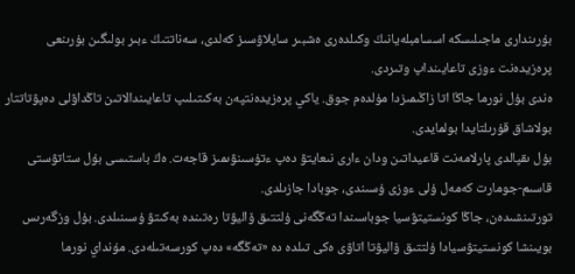بۇرىندارى ماجىلىسكە اسسامبلەيانىڭ وكىلدەرى ەشبىر سايلاۋسىز كەلدى، سەناتتىڭ ءبىر بولىگىن بۇرىنعى پرەزيدەنت ءوزى تاعايىنداپ وتىردى.
ەندى بۇل نورما جاڭا اتا زاڭىمىزدا مۇلدەم جوق. ياكي پرەزيدەنتپەن بەكىتىلىپ تاعايىندالاتىن تاڭداۋلى دەپۋتاتتار  بولاشاق قۇرىلتايدا بولمايدى.
بۇل ىقپالدى پارلامەنت قاعيداتىن ودان ءارى نىعايتۋ دەپ ءتۇسىنۋىمىز قاجەت. ەڭ باستىسى بۇل ستاتۋستى قاسىم-جومارت كەمەل ۇلى ءوزى ۇسىندى، جوبادا جازىلدى.
تورتىنشىدەن، جاڭا كونستيتۋسيا جوباسىندا تەڭگەنى ۇلتتىق ۆاليۋتا رەتىندە بەكىتۋ ۇسىنىلدى. بۇل وزگەرىس بويىنشا كونستيتۋسيادا ۇلتتىق ۆاليۋتا اتاۋى ەكى تىلدە دە «تەڭگە» دەپ كورسەتىلەدى. مۇنداي نورما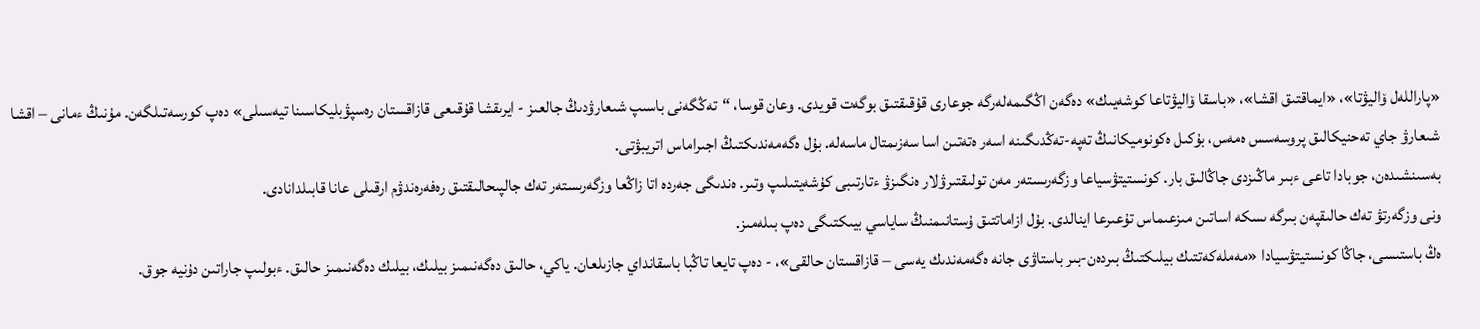«پاراللەل ۆاليۋتا»، «ايماقتىق اقشا»، «باسقا ۆاليۋتاعا كوشەيىك» دەگەن اڭگىمەلەرگە جوعارى قۇقىقتىق بوگەت قويدى. وعان قوسا، “تەڭگەنى باسىپ شىعارۋدىڭ جالعىز - ايرىقشا قۇقىعى قازاقستان رەسپۋبليكاسىنا تيەسىلى» دەپ كورسەتىلگەن. مۇنىڭ ءمانى – اقشا شىعارۋ جاي تەحنيكالىق پروسەسس ەمەس، بۇكىل ەكونوميكانىڭ تەپە-تەڭدىگىنە اسەر ەتەتىن اسا سەزىمتال ماسەلە. بۇل ەگەمەندىكتىڭ اجىراماس اتريبۋتى.
بەسىنشىدەن، جوبادا تاعى ءبىر ماڭىزدى جاڭالىق بار. كونستيتۋسياعا وزگەرىستەر مەن تولىقتىرۋلار ەنگىزۋ ءتارتىبى كۇشەيتىلىپ وتىر. ەندىگى جەردە اتا زاڭعا وزگەرىستەر تەك جالپىحالىقتىق رەفەرەندۋم ارقىلى عانا قابىلدانادى.
ونى وزگەرتۋ تەك حالىقپەن بىرگە ىسكە اساتىن مىزعىماس تۇعىرعا اينالدى. بۇل ازاماتتىق ۇستانىمنىڭ ساياسي بيىكتىگى دەپ بىلەمىز.
ەڭ باستىسى، جاڭا كونستيتۋسيادا «مەملەكەتتىك بيلىكتىڭ بىردەن-بىر باستاۋى جانە ەگەمەندىك يەسى – قازاقستان حالقى»، - دەپ تايعا تاڭبا باسقانداي جازىلعان. ياكي، حالىق دەگەنىمىز بيلىك، بيلىك دەگەنىمىز حالىق. ءبولىپ جاراتىن دۇنيە جوق.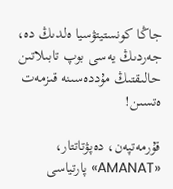جاڭا كونستيتۋسيا ەلدىڭ دە، جەردىڭ يەسى بوپ تابىلاتىن حالىقتىڭ مۇددەسىنە قىزمەت ەتسىن!

قۇرمەتپەن، دەپۋتاتتار، «AMANAT» پارتياسى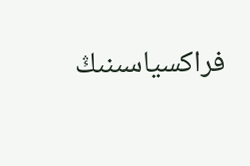فراكسياسىنىڭ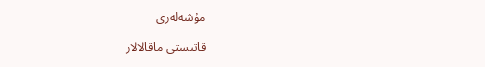مۇشەلەرى

قاتىستى ماقالالار